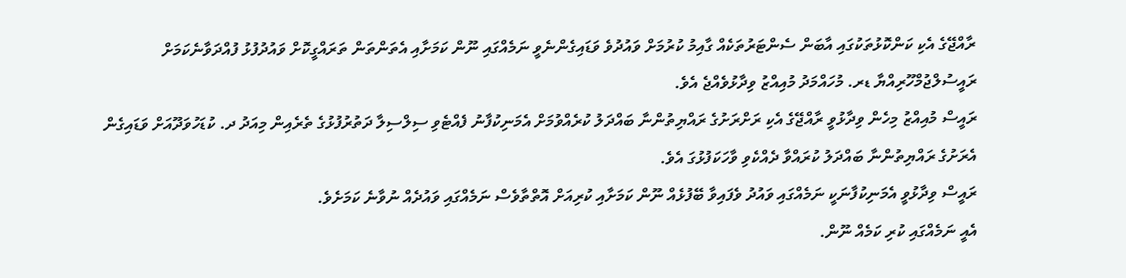ރާއްޖޭގެ އެކި ކަންކޮޅުތަކުގައި އާބަން ސެންޓަރުތަކެއް ގާއިމު ކުރުމަށް ވައުދުވެ ވަޑައިގެންނެވީ ނަމެއްގައި ނޫން ކަމަށާއި އެތަންތަން ތަރައްގީކޮށް ވައުދުފުޅު ފުއްދަވާނެކަމަށް ރައީސުލްޖުމްހޫރިއްޔާ ޑރ. މުހައްމަދު މުއިއްޒު ވިދާޅުވެއްޖެ އެވެ.
ރައީސް މުއިއްޒު މިހެން ވިދާޅުވީ ރާއްޖޭގެ އެކި ރަށްރަށުގެ ރައްޔިތުންނާ ބައްދަލު ކުރެއްވުމަށް އެމަނިކުފާނު ފެއްޓެވި ސިލްސިލާ ދަތުރުފުޅުގެ ތެރެއިން މިއަދު ދ. ކުޑަހުވަދޫއަށް ވަޑައިގެން އެރަށުގެ ރައްޔިތުންނާ ބައްދަލު ކުރައްވާ ދެއްކެވި ވާހަކަފުޅުގަ އެވެ.
ރައީސް ވިދާޅުވީ އެމަނިކުފާނަކީ ނަމެއްގައި ވައުދު ވެފައިވާ ބޭފުޅެއް ނޫން ކަމަށާއި ކުރިއަށް އޮތްތާވެސް ނަމެއްގައި ވައުދެއް ނުވާނެ ކަމަށެވެ.
އެއީ ނަމެއްގައި ކުރި ކަމެއް ނޫން.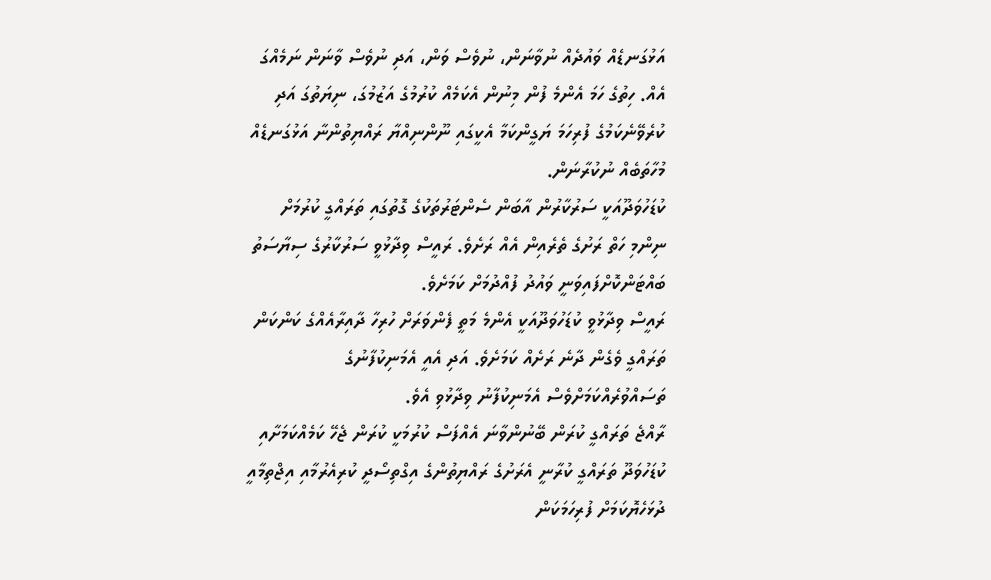އަޅުގަނޑެއް ވައުދެއް ނުވާނަން، ނުވެސް ވަން، އަދި ނުވެސް ވާނަން ނަމެއްގަ އެއް. ހިތުގެ ހަމަ އެންމެ ފުން މިނުން އެކަމެއް ކުރުމުގެ އަޒުމުގަ، ނިޔަތުގަ އަދި ކުރެވޭނެކަމުގެ ފުރިހަމަ ޔަގީންކަމާ އެކީގައި ނޫންނިއްޔާ ރައްޔިތުންނާ އަޅުގަނޑެއް މުހާތަބެއް ނުކުރާނަން.
ކުޑަހުވަދޫއަކީ ސަރުކާރުން އާބަން ސެންޓަރުތަކުގެ ގޮތުގައި ތަރައްގީ ކުރުމަށް ނިންމި ހަތް ރަށުގެ ތެރެއިން އެއް ރަށެވެ. ރައީސް ވިދާޅުވީ ސަރުކާރުގެ ސިޔާސަތު ބައްޓަންކޮށްފައިވަނީ ވައުދު ފުއްދުމަށް ކަމަށެވެ.
ރައީސް ވިދާޅުވީ ކުޑަހުވަދޫއަކީ އެންމެ މަތީ ފެންވަރަށް ހުރިހާ ދާއިރާއެއްގެ ކަންކަން ތަރައްގީ ވެގެން ދާނެ ރަށެއް ކަމަށެވެ. އަދި އެއީ އެމަނިކުފާނުގެ ތަސައްވުރެއްކަމަށްވެސް އެމަނިކުފާނު ވިދާޅުވި އެވެ.
ރާއްޖެ ތަރައްގީ ކުރަން ބޭނުންވާނަ އެއްފަސް ކުރުމަކީ ކުރަން ޖެހޭ ކަމެއްކަމަށާއި ކުޑަހުވަދޫ ތަރައްގީ ކުރާނީ އެރަށުގެ ރައްޔިތުންގެ އިގްތިސޯދީ ކުރިއެރުމާއި އިޖްތިމާއީ ދުޅަހެޔޮކަމަށް ފުރިހަމަކަން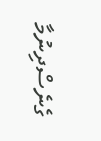ގެނެސްދިނުމާ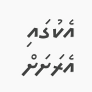އެކުގައި އެރަށަށް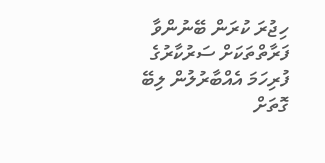ހިޖުރަ ކުރަން ބޭނުންވާ ފަރާތްތަކަށް ސަރުކާރުގެ ފުރިހަމަ އެއްބާރުލުން ލިބޭ ގޮތަށް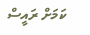ކަމަށް ރައީސް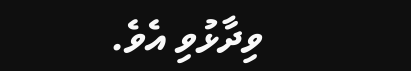ވިދާޅުވި އެވެ.